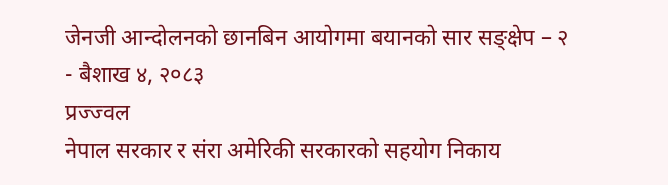जेनजी आन्दोलनको छानबिन आयोगमा बयानको सार सङ्क्षेप – २
- बैशाख ४, २०८३
प्रज्ज्वल
नेपाल सरकार र संरा अमेरिकी सरकारको सहयोग निकाय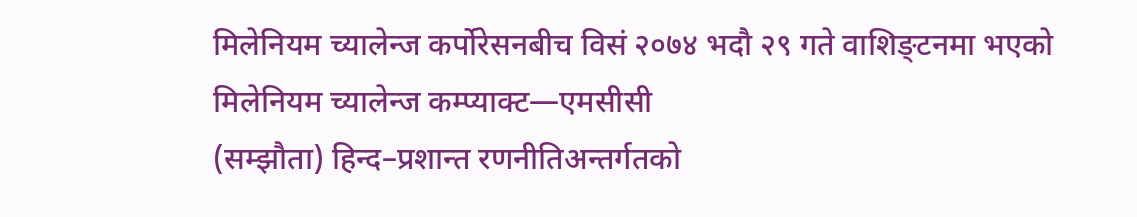मिलेनियम च्यालेन्ज कर्पोरेसनबीच विसं २०७४ भदौ २९ गते वाशिङ्टनमा भएको मिलेनियम च्यालेन्ज कम्प्याक्ट—एमसीसी
(सम्झौता) हिन्द–प्रशान्त रणनीतिअन्तर्गतको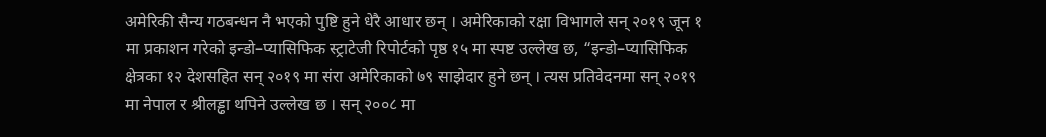अमेरिकी सैन्य गठबन्धन नै भएको पुष्टि हुने धेरै आधार छन् । अमेरिकाको रक्षा विभागले सन् २०१९ जून १ मा प्रकाशन गरेको इन्डो–प्यासिफिक स्ट्राटेजी रिपोर्टको पृष्ठ १५ मा स्पष्ट उल्लेख छ, “इन्डो–प्यासिफिक क्षेत्रका १२ देशसहित सन् २०१९ मा संरा अमेरिकाको ७९ साझेदार हुने छन् । त्यस प्रतिवेदनमा सन् २०१९ मा नेपाल र श्रीलड्ढा थपिने उल्लेख छ । सन् २००८ मा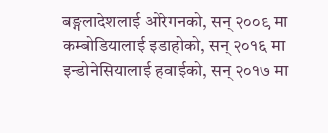बङ्गलादेशलाई ओरेगनको, सन् २००९ मा कम्बोडियालाई इडाहोको, सन् २०१६ मा इन्डोनेसियालाई हवाईको, सन् २०१७ मा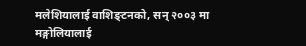मलेशियालाई वाशिङ्टनको, सन् २००३ मा मङ्गोलियालाई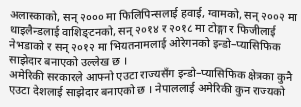अलास्काको, सन् २००० मा फिलिपिन्सलाई हवाई, ग्वामको, सन् २००२ मा थाइलैन्डलाई वाशिङ्टनको, सन् २०१४ र २०१८ मा टोङ्गा र फिजीलाई नेभडाको र सन् २०१२ मा भियतनामलाई ओरेगनको इन्डो–प्यासिफिक साझेदार बनाएको उल्लेख छ ।
अमेरिकी सरकारले आफ्नो एउटा राज्यसँग इन्डो–प्यासिफिक क्षेत्रका कुनै एउटा देशलाई साझेदार बनाएको छ । नेपाललाई अमेरिकी कुन राज्यको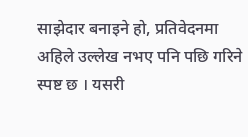साझेदार बनाइने हो, प्रतिवेदनमा अहिले उल्लेख नभए पनि पछि गरिने स्पष्ट छ । यसरी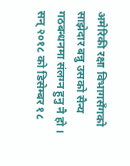अमेरिकी रक्षा विभागसँगको साझेदार बन्नु उसको सैन्य गठबन्धनमा संलग्न हुनु नै हो ।
सन् २०१८ को डिसेम्बर १८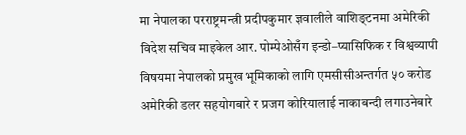मा नेपालका परराष्ट्रमन्त्री प्रदीपकुमार ज्ञवालीले वाशिङ्टनमा अमेरिकी विदेश सचिव माइकेल आर. पोम्पेओसँग इन्डो–प्यासिफिक र विश्वव्यापी विषयमा नेपालको प्रमुख भूमिकाको लागि एमसीसीअन्तर्गत ५० करोड अमेरिकी डलर सहयोगबारे र प्रजग कोरियालाई नाकाबन्दी लगाउनेबारे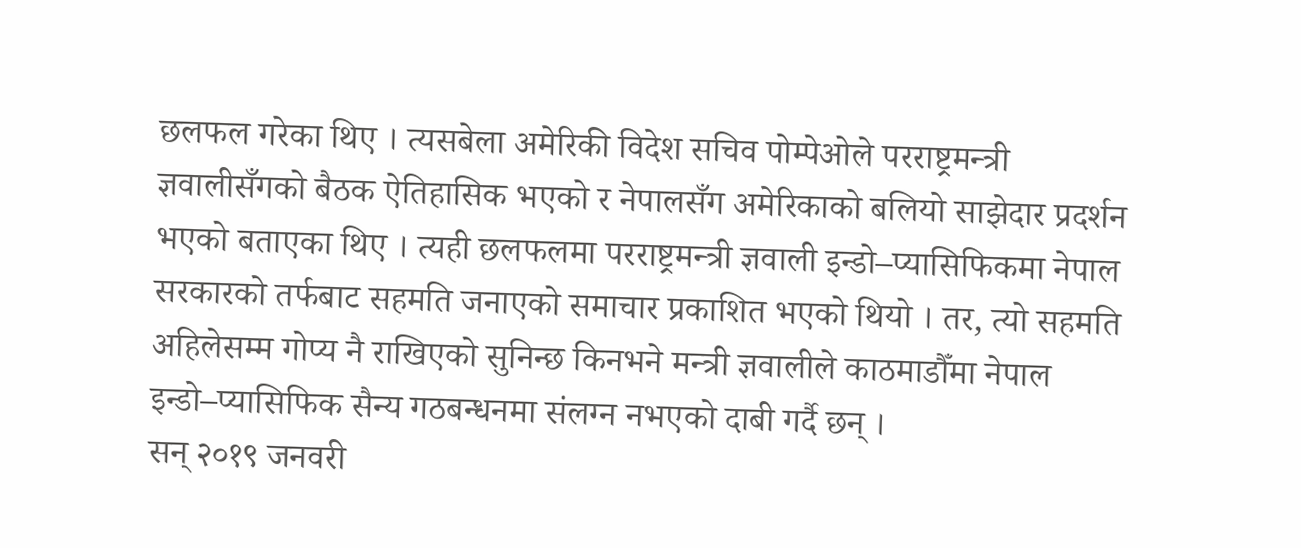छलफल गरेका थिए । त्यसबेला अमेरिकी विदेश सचिव पोम्पेओले परराष्ट्रमन्त्री ज्ञवालीसँगको बैठक ऐतिहासिक भएको र नेपालसँग अमेरिकाको बलियो साझेदार प्रदर्शन भएको बताएका थिए । त्यही छलफलमा परराष्ट्रमन्त्री ज्ञवाली इन्डो–प्यासिफिकमा नेपाल सरकारको तर्फबाट सहमति जनाएको समाचार प्रकाशित भएको थियो । तर, त्यो सहमति अहिलेसम्म गोप्य नै राखिएको सुनिन्छ किनभने मन्त्री ज्ञवालीले काठमाडौँमा नेपाल इन्डो–प्यासिफिक सैन्य गठबन्धनमा संलग्न नभएको दाबी गर्दै छन् ।
सन् २०१९ जनवरी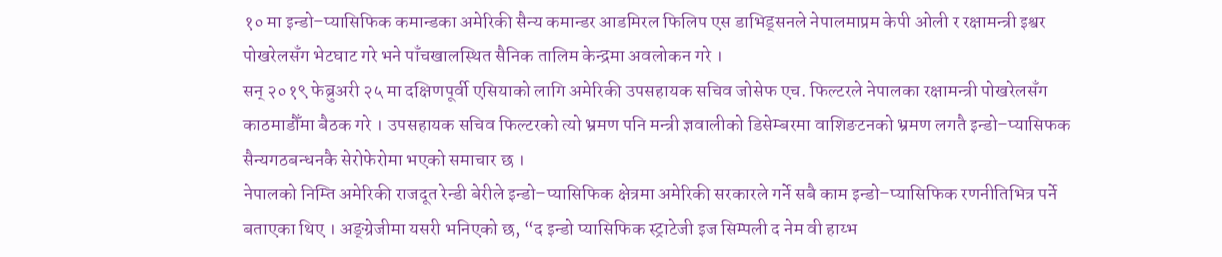१० मा इन्डो–प्यासिफिक कमान्डका अमेरिकी सैन्य कमान्डर आडमिरल फिलिप एस डाभिड्सनले नेपालमाप्रम केपी ओली र रक्षामन्त्री इश्वर पोखरेलसँग भेटघाट गरे भने पाँचखालस्थित सैनिक तालिम केन्द्रमा अवलोकन गरे ।
सन् २०१९ फेब्रुअरी २५ मा दक्षिणपूर्वी एसियाको लागि अमेरिकी उपसहायक सचिव जोसेफ एच. फिल्टरले नेपालका रक्षामन्त्री पोखरेलसँग काठमाडौँमा बैठक गरे । उपसहायक सचिव फिल्टरको त्यो भ्रमण पनि मन्त्री ज्ञवालीको डिसेम्बरमा वाशिङटनको भ्रमण लगतै इन्डो–प्यासिफक सैन्यगठबन्धनकै सेरोफेरोमा भएको समाचार छ ।
नेपालको निम्ति अमेरिकी राजदूत रेन्डी बेरीले इन्डो–प्यासिफिक क्षेत्रमा अमेरिकी सरकारले गर्ने सबै काम इन्डो–प्यासिफिक रणनीतिभित्र पर्ने बताएका थिए । अङ्ग्रेजीमा यसरी भनिएको छ, “द इन्डो प्यासिफिक स्ट्राटेजी इज सिम्पली द नेम वी हाय्भ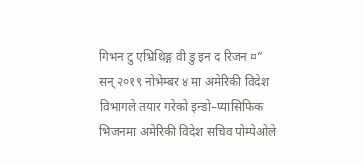गिभन टु एभ्रिथिङ्ग वी डु इन द रिजन ¤”
सन् २०१९ नोभेम्बर ४ मा अमेरिकी विदेश विभागले तयार गरेको इन्डो–प्यासिफिक भिजनमा अमेरिकी विदेश सचिव पोम्पेओले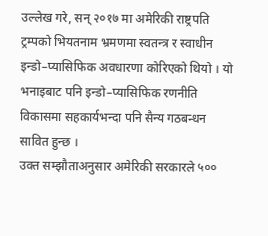उल्लेख गरे, सन् २०१७ मा अमेरिकी राष्ट्रपति ट्रम्पको भियतनाम भ्रमणमा स्वतन्त्र र स्वाधीन इन्डो–प्यासिफिक अवधारणा कोरिएको थियो । यो भनाइबाट पनि इन्डो–प्यासिफिक रणनीति विकासमा सहकार्यभन्दा पनि सैन्य गठबन्धन सावित हुन्छ ।
उक्त सम्झौताअनुसार अमेरिकी सरकारले ५००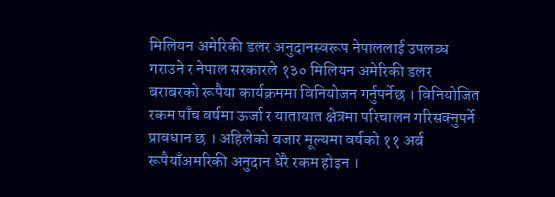मिलियन अमेरिकी डलर अनुदानस्वरूप नेपाललाई उपलब्ध गराउने र नेपाल सरकारले १३० मिलियन अमेरिकी डलर बराबरको रूपैया कार्यक्रममा विनियोजन गर्नुपर्नेछ । विनियोजित रकम पाँच वर्षमा ऊर्जा र यातायात क्षेत्रमा परिचालन गरिसक्नुपर्ने प्रावधान छ । अहिलेको बजार मूल्यमा वर्षको ११ अर्ब रूपैयाँअमरिकी अनुदान धेरै रकम होइन ।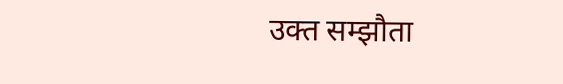उक्त सम्झौता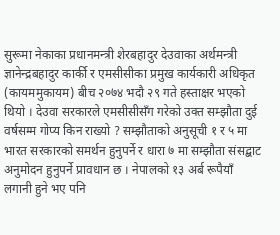सुरूमा नेकाका प्रधानमन्त्री शेरबहादुर देउवाका अर्थमन्त्री ज्ञानेन्द्रबहादुर कार्की र एमसीसीका प्रमुख कार्यकारी अधिकृत (कायममुकायम) बीच २०७४ भदौ २९ गते हस्ताक्षर भएको थियो । देउवा सरकारले एमसीसीसँग गरेको उक्त सम्झौता दुई वर्षसम्म गोप्य किन राख्यो ? सम्झौताको अनुसूची १ र ५ मा भारत सरकारको समर्थन हुनुपर्ने र धारा ७ मा सम्झौता संसद्बाट अनुमोदन हुनुपर्ने प्रावधान छ । नेपालको १३ अर्ब रूपैयाँ लगानी हुने भए पनि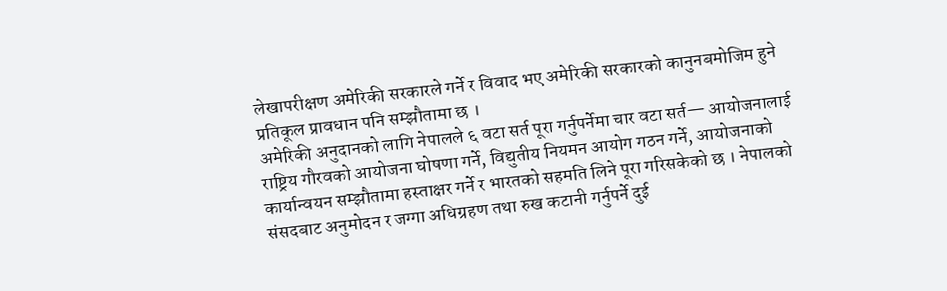लेखापरीक्षण अमेरिकी सरकारले गर्ने र विवाद भए अमेरिकी सरकारको कानुनबमोजिम हुने प्रतिकूल प्रावधान पनि सम्झौतामा छ ।
अमेरिकी अनुदानको लागि नेपालले ६ वटा सर्त पूरा गर्नुपर्नेमा चार वटा सर्त— आयोजनालाई राष्ट्रिय गौरवको आयोजना घोषणा गर्ने, विद्युतीय नियमन आयोग गठन गर्ने, आयोजनाको कार्यान्वयन सम्झौतामा हस्ताक्षर गर्ने र भारतको सहमति लिने पूरा गरिसकेको छ । नेपालको संसदबाट अनुमोदन र जग्गा अधिग्रहण तथा रुख कटानी गर्नुपर्ने दुई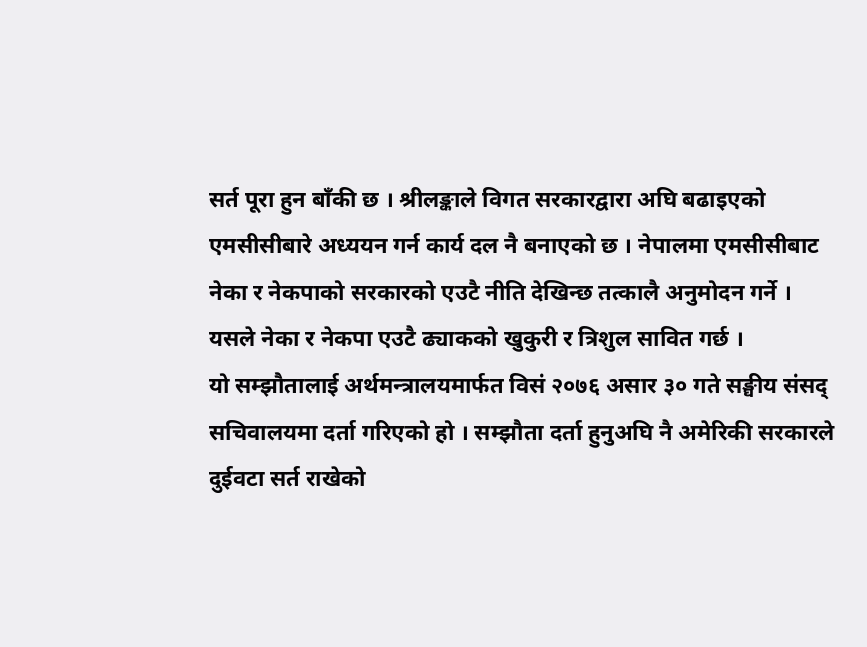सर्त पूरा हुन बाँकी छ । श्रीलङ्काले विगत सरकारद्वारा अघि बढाइएको एमसीसीबारे अध्ययन गर्न कार्य दल नै बनाएको छ । नेपालमा एमसीसीबाट नेका र नेकपाको सरकारको एउटै नीति देखिन्छ तत्कालै अनुमोदन गर्ने । यसले नेका र नेकपा एउटै ढ्याकको खुकुरी र त्रिशुल सावित गर्छ ।
यो सम्झौतालाई अर्थमन्त्रालयमार्फत विसं २०७६ असार ३० गते सङ्घीय संसद् सचिवालयमा दर्ता गरिएको हो । सम्झौता दर्ता हुनुअघि नै अमेरिकी सरकारले दुईवटा सर्त राखेको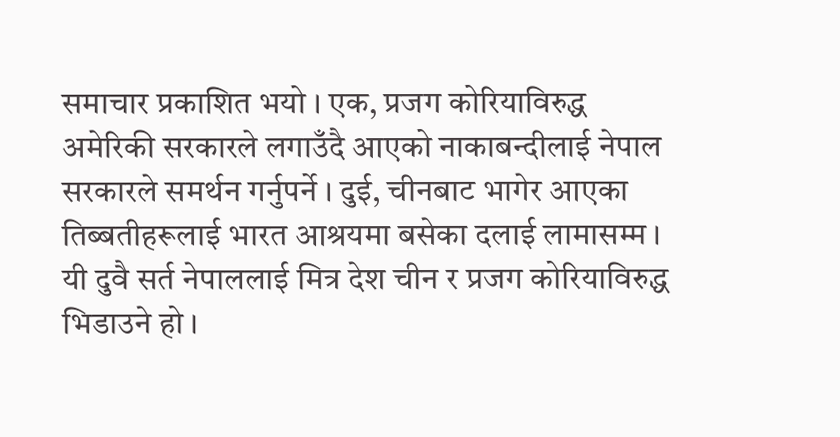समाचार प्रकाशित भयो । एक, प्रजग कोरियाविरुद्ध अमेरिकी सरकारले लगाउँदै आएको नाकाबन्दीलाई नेपाल सरकारले समर्थन गर्नुपर्ने । दुई, चीनबाट भागेर आएका तिब्बतीहरूलाई भारत आश्रयमा बसेका दलाई लामासम्म । यी दुवै सर्त नेपाललाई मित्र देश चीन र प्रजग कोरियाविरुद्ध भिडाउने हो ।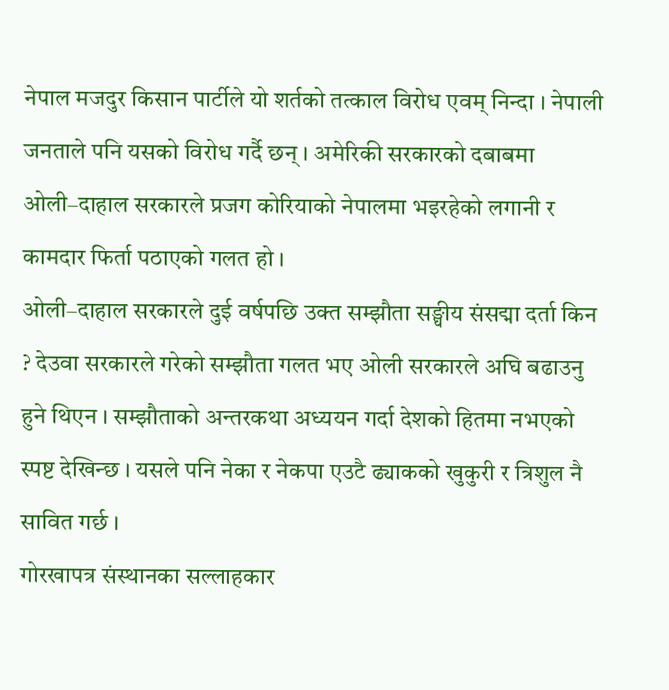नेपाल मजदुर किसान पार्टीले यो शर्तको तत्काल विरोध एवम् निन्दा । नेपाली जनताले पनि यसको विरोध गर्दै छन् । अमेरिकी सरकारको दबाबमा ओली–दाहाल सरकारले प्रजग कोरियाको नेपालमा भइरहेको लगानी र कामदार फिर्ता पठाएको गलत हो ।
ओली–दाहाल सरकारले दुई वर्षपछि उक्त सम्झौता सङ्घीय संसद्मा दर्ता किन ? देउवा सरकारले गरेको सम्झौता गलत भए ओली सरकारले अघि बढाउनु हुने थिएन । सम्झौताको अन्तरकथा अध्ययन गर्दा देशको हितमा नभएको स्पष्ट देखिन्छ । यसले पनि नेका र नेकपा एउटै ढ्याकको खुकुरी र त्रिशुल नै सावित गर्छ ।
गोरखापत्र संस्थानका सल्लाहकार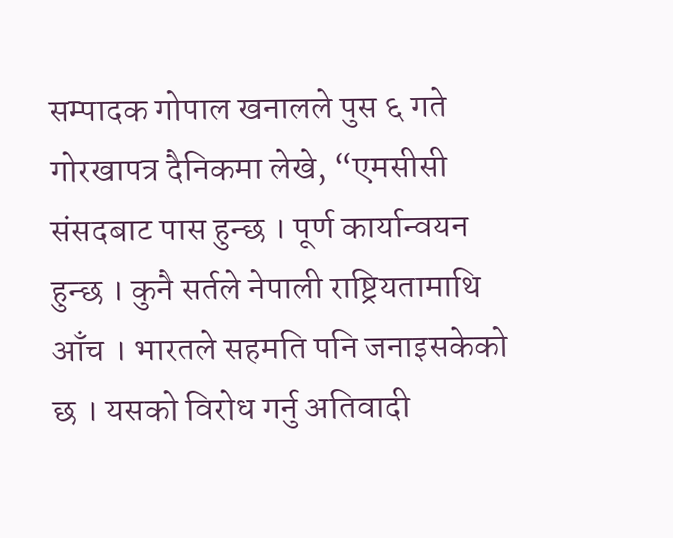सम्पादक गोपाल खनालले पुस ६ गते गोरखापत्र दैनिकमा लेखे, “एमसीसी संसदबाट पास हुन्छ । पूर्ण कार्यान्वयन हुन्छ । कुनै सर्तले नेपाली राष्ट्रियतामाथि आँच । भारतले सहमति पनि जनाइसकेको छ । यसको विरोध गर्नु अतिवादी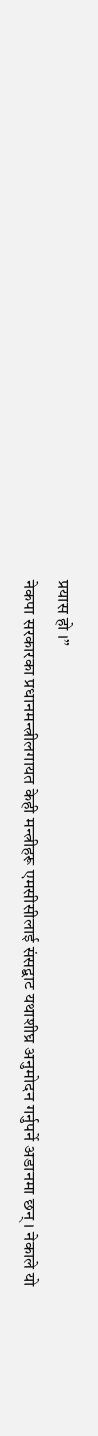प्रयास हो ।”
नेकपा सरकारका प्रधानमन्त्रीलगायत केही मन्त्रीहरू एमसीसीलाई संसद्बाट यथाशीघ्र अनुमोदन गर्नुपर्ने अडानमा छन् । नेकाले यो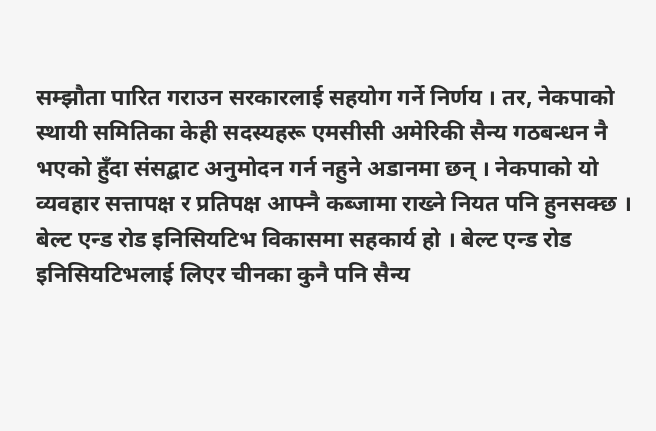सम्झौता पारित गराउन सरकारलाई सहयोग गर्ने निर्णय । तर, नेकपाको स्थायी समितिका केही सदस्यहरू एमसीसी अमेरिकी सैन्य गठबन्धन नै भएको हुँदा संसद्बाट अनुमोदन गर्न नहुने अडानमा छन् । नेकपाको यो व्यवहार सत्तापक्ष र प्रतिपक्ष आफ्नै कब्जामा राख्ने नियत पनि हुनसक्छ ।
बेल्ट एन्ड रोड इनिसियटिभ विकासमा सहकार्य हो । बेल्ट एन्ड रोड इनिसियटिभलाई लिएर चीनका कुनै पनि सैन्य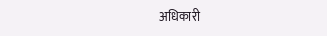अधिकारी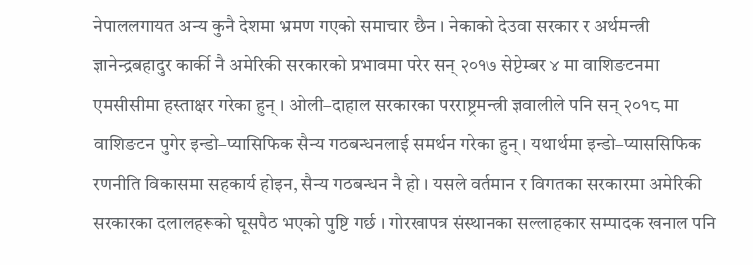नेपाललगायत अन्य कुनै देशमा भ्रमण गएको समाचार छैन । नेकाको देउवा सरकार र अर्थमन्त्री ज्ञानेन्द्रबहादुर कार्की नै अमेरिकी सरकारको प्रभावमा परेर सन् २०१७ सेप्टेम्बर ४ मा वाशिङटनमा एमसीसीमा हस्ताक्षर गरेका हुन् । ओली–दाहाल सरकारका परराष्ट्रमन्त्री ज्ञवालीले पनि सन् २०१८ मा वाशिङटन पुगेर इन्डो–प्यासिफिक सैन्य गठबन्धनलाई समर्थन गरेका हुन् । यथार्थमा इन्डो–प्याससिफिक रणनीति विकासमा सहकार्य होइन, सैन्य गठबन्धन नै हो । यसले वर्तमान र विगतका सरकारमा अमेरिकी सरकारका दलालहरूको घूसपैठ भएको पुष्टि गर्छ । गोरखापत्र संस्थानका सल्लाहकार सम्पादक खनाल पनि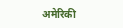अमेरिकी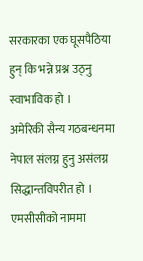सरकारका एक घूसपैठिया हुन् कि भन्ने प्रश्न उठ्नु स्वाभाविक हो ।
अमेरिकी सैन्य गठबन्धनमा नेपाल संलग्न हुनु असंलग्न सिद्धान्तविपरीत हो । एमसीसीको नाममा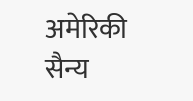अमेरिकी सैन्य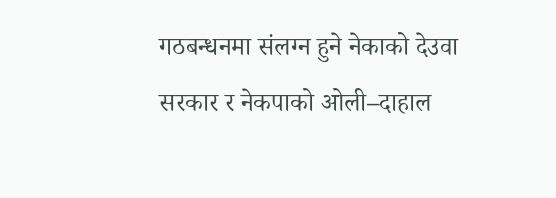गठबन्धनमा संलग्न हुने नेकाको देउवा सरकार र नेकपाको ओली–दाहाल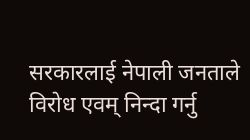सरकारलाई नेपाली जनताले विरोध एवम् निन्दा गर्नु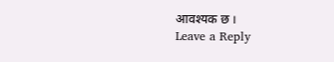आवश्यक छ ।
Leave a Reply